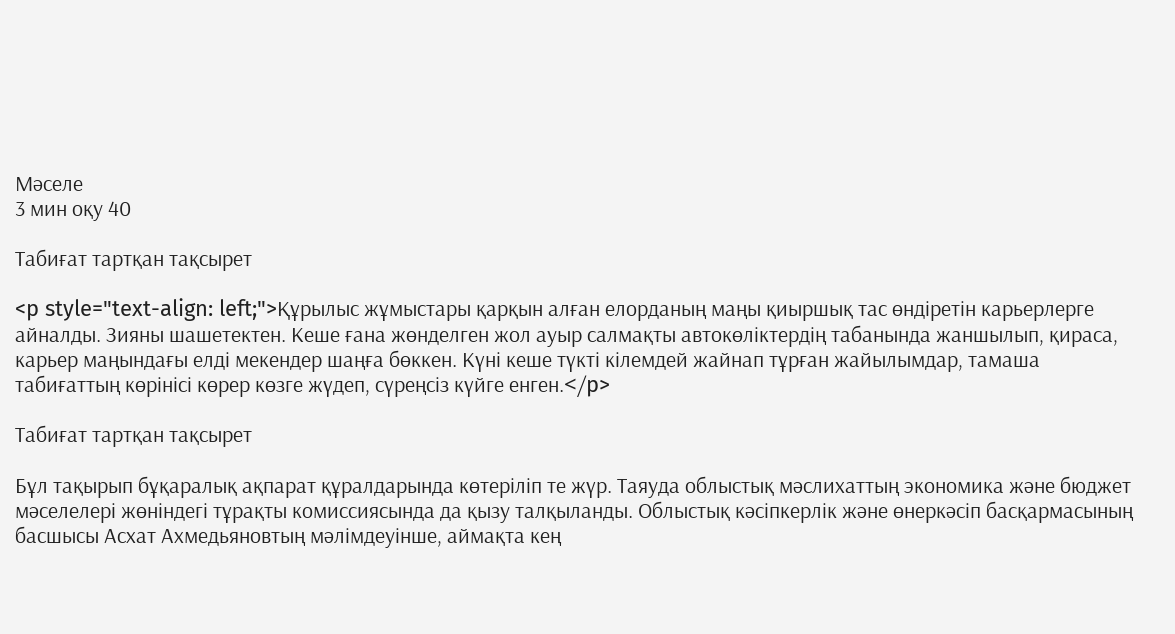Мәселе
3 мин оқу 40

Табиғат тартқан тақсырет

<p style="text-align: left;">Құрылыс жұмыстары қарқын алған елорданың маңы қиыршық тас өндіретін карьерлерге айналды. Зияны шашетектен. Кеше ғана жөнделген жол ауыр салмақты автокөліктердің табанында жаншылып, қираса, карьер маңындағы елді мекендер шаңға бөккен. Күні кеше түкті кілемдей жайнап тұрған жайылымдар, тамаша табиғаттың көрінісі көрер көзге жүдеп, сүреңсіз күйге енген.</p>

Табиғат тартқан тақсырет

Бұл тақырып бұқаралық ақпарат құралдарында көтеріліп те жүр. Таяуда облыстық мәслихаттың экономика және бюджет мәселелері жөніндегі тұрақты комиссиясында да қызу талқыланды. Облыстық кәсіпкерлік және өнеркәсіп басқармасының басшысы Асхат Ахмедьяновтың мәлімдеуінше, аймақта кең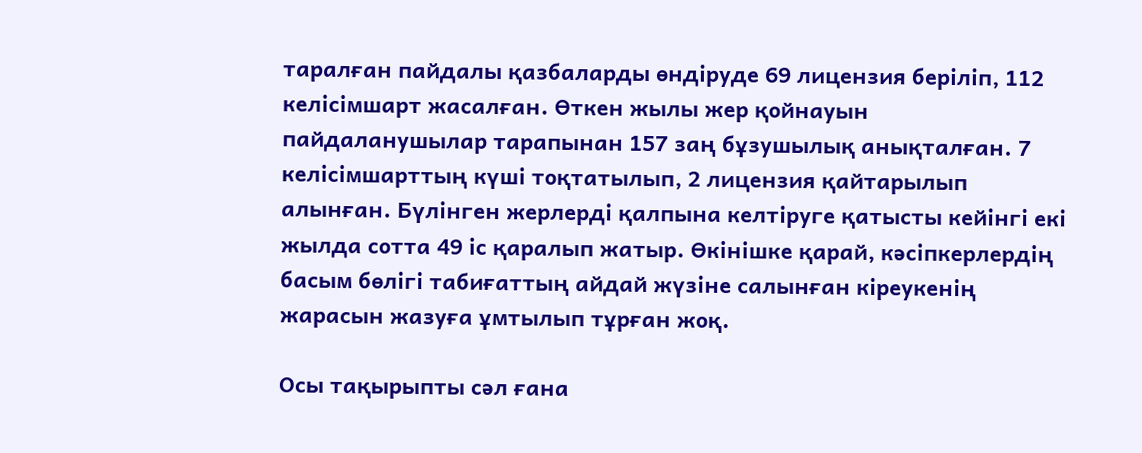таралған пайдалы қазбаларды өндіруде 69 лицензия беріліп, 112 келісімшарт жасалған. Өткен жылы жер қойнауын пайдаланушылар тарапынан 157 заң бұзушылық анықталған. 7 келісімшарттың күші тоқтатылып, 2 лицензия қайтарылып алынған. Бүлінген жерлерді қалпына келтіруге қатысты кейінгі екі жылда сотта 49 іс қаралып жатыр. Өкінішке қарай, кәсіпкерлердің басым бөлігі табиғаттың айдай жүзіне салынған кіреукенің жарасын жазуға ұмтылып тұрған жоқ.

Осы тақырыпты сәл ғана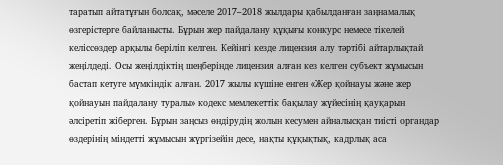таратып айтатұғын болсақ, мәселе 2017–2018 жылдары қабылданған заңнамалық өзгерістерге байланысты. Бұрын жер пайдалану құқығы конкурс немесе тікелей келіссөздер арқылы беріліп келген. Кейінгі кезде лицензия алу тәртібі айтарлықтай жеңілдеді. Осы жеңілдіктің шеңберінде лицензия алған кез келген субъект жұмысын  бастап кетуге мүмкіндік алған. 2017 жылы күшіне енген «Жер қойнауы және жер қойнауын пайдалану туралы» кодекс мемлекеттік бақылау жүйесінің қауқарын әлсіретіп жіберген. Бұрын заңсыз өндірудің жолын кесумен айналысқан тиісті органдар өздерінің міндетті жұмысын жүргізейін десе, нақты құқықтық, кадрлық аса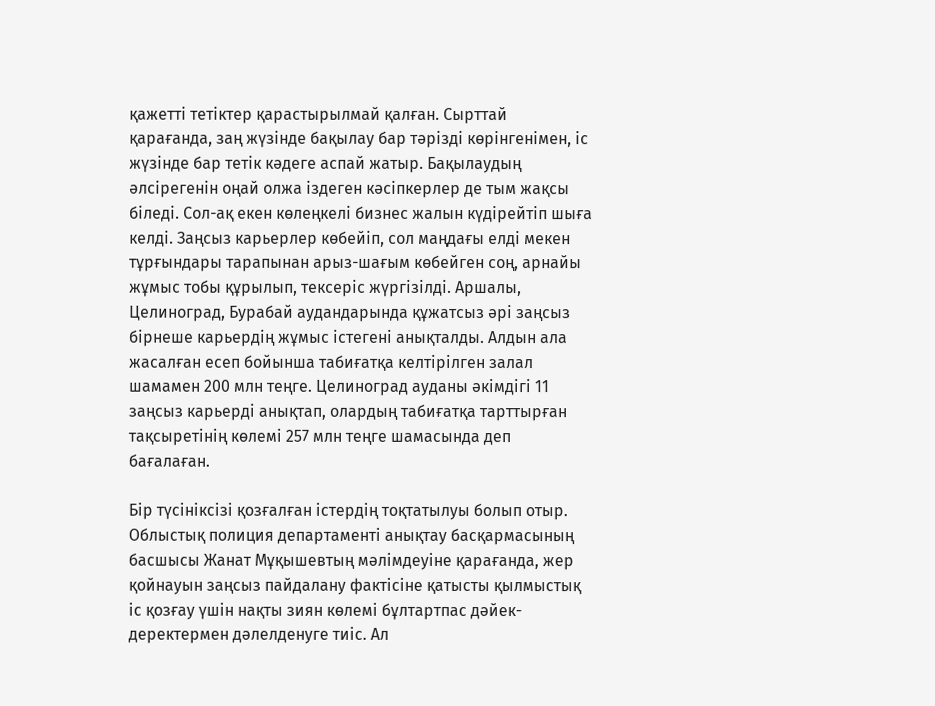қажетті тетіктер қарастырылмай қалған. Сырттай қарағанда, заң жүзінде бақылау бар тәрізді көрінгенімен, іс жүзінде бар тетік кәдеге аспай жатыр. Бақылаудың әлсірегенін оңай олжа іздеген кәсіпкерлер де тым жақсы біледі. Сол-ақ екен көлеңкелі бизнес жалын күдірейтіп шыға келді. Заңсыз карьерлер көбейіп, сол маңдағы елді мекен тұрғындары тарапынан арыз-шағым көбейген соң, арнайы жұмыс тобы құрылып, тексеріс жүргізілді. Аршалы, Целиноград, Бурабай аудандарында құжатсыз әрі заңсыз бірнеше карьердің жұмыс істегені анықталды. Алдын ала жасалған есеп бойынша табиғатқа келтірілген залал шамамен 200 млн теңге. Целиноград ауданы әкімдігі 11 заңсыз карьерді анықтап, олардың табиғатқа тарттырған тақсыретінің көлемі 257 млн теңге шамасында деп бағалаған.

Бір түсініксізі қозғалған істердің тоқтатылуы болып отыр. Облыстық полиция департаменті анықтау басқармасының басшысы Жанат Мұқышевтың мәлімдеуіне қарағанда, жер қойнауын заңсыз пайдалану фактісіне қатысты қылмыстық іс қозғау үшін нақты зиян көлемі бұлтартпас дәйек-деректермен дәлелденуге тиіс. Ал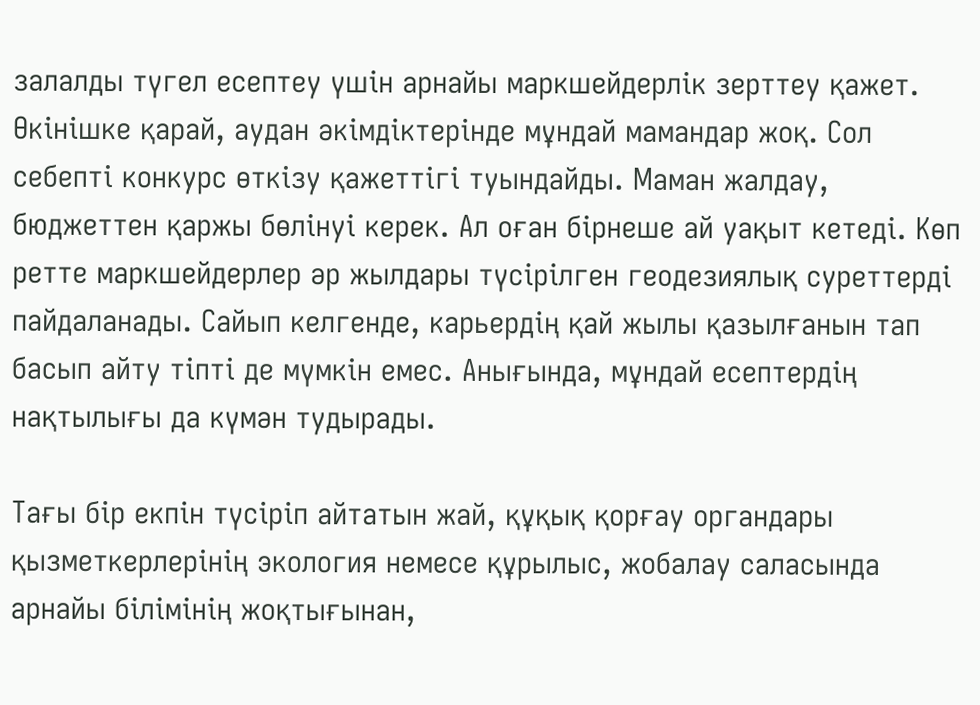залалды түгел есептеу үшін арнайы маркшейдерлік зерттеу қажет. Өкінішке қарай, аудан әкімдіктерінде мұндай мамандар жоқ. Сол себепті конкурс өткізу қажеттігі туындайды. Маман жалдау, бюджеттен қаржы бөлінуі керек. Ал оған бірнеше ай уақыт кетеді. Көп ретте маркшейдерлер әр жылдары түсірілген геодезиялық суреттерді пайдаланады. Сайып келгенде, карьердің қай жылы қазылғанын тап басып айту тіпті де мүмкін емес. Анығында, мұндай есептердің нақтылығы да күмән тудырады.

Тағы бір екпін түсіріп айтатын жай, құқық қорғау органдары қызметкерлерінің экология немесе құрылыс, жобалау саласында арнайы білімінің жоқтығынан,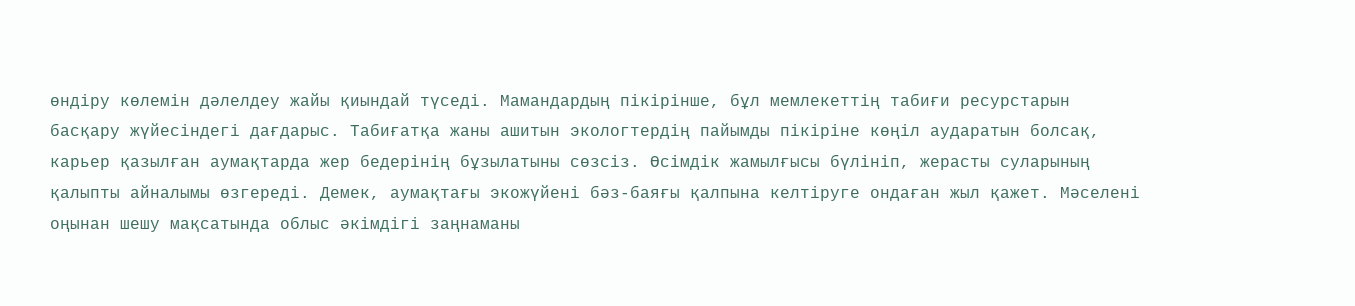өндіру көлемін дәлелдеу жайы қиындай түседі. Мамандардың пікірінше, бұл мемлекеттің табиғи ресурстарын басқару жүйесіндегі дағдарыс. Табиғатқа жаны ашитын экологтердің пайымды пікіріне көңіл аударатын болсақ, карьер қазылған аумақтарда жер бедерінің бұзылатыны сөзсіз. Өсімдік жамылғысы бүлініп, жерасты суларының қалыпты айналымы өзгереді. Демек, аумақтағы экожүйені бәз-баяғы қалпына келтіруге ондаған жыл қажет. Мәселені оңынан шешу мақсатында облыс әкімдігі заңнаманы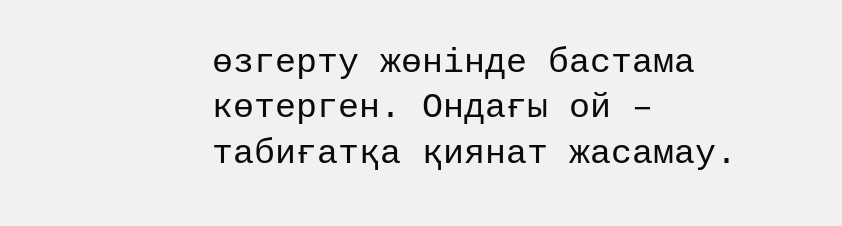өзгерту жөнінде бастама көтерген. Ондағы ой –  табиғатқа қиянат жасамау.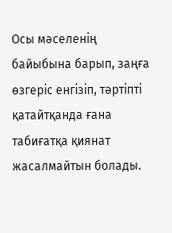Осы мәселенің байыбына барып, заңға өзгеріс енгізіп, тәртіпті қатайтқанда ғана табиғатқа қиянат жасалмайтын болады.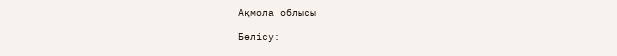Ақмола облысы

Бөлісу: